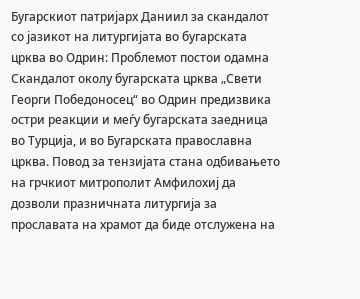Бугарскиот патријарх Даниил за скандалот со јазикот на литургијата во бугарската црква во Одрин: Проблемот постои одамна
Скандалот околу бугарската црква „Свети Георги Победоносец“ во Одрин предизвика остри реакции и меѓу бугарската заедница во Турција, и во Бугарската православна црква. Повод за тензијата стана одбивањето на грчкиот митрополит Амфилохиј да дозволи празничната литургија за прославата на храмот да биде отслужена на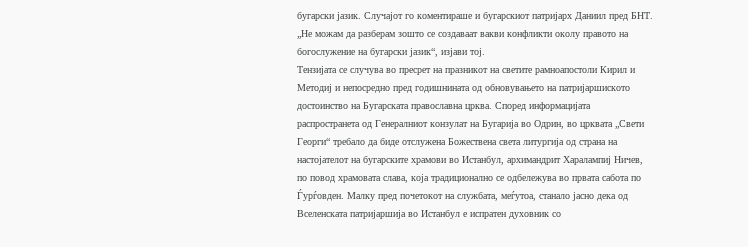бугарски јазик. Случајот го коментираше и бугарскиот патријарх Даниил пред БНТ. „Не можам да разберам зошто се создаваат вакви конфликти околу правото на богослужение на бугарски јазик“, изјави тој.
Тензијата се случува во пресрет на празникот на светите рамноапостоли Кирил и Методиј и непосредно пред годишнината од обновувањето на патријаршиското достоинство на Бугарската православна црква. Според информацијата распространета од Генералниот конзулат на Бугарија во Одрин, во црквата „Свети Георги“ требало да биде отслужена Божествена света литургија од страна на настојателот на бугарските храмови во Истанбул, архимандрит Харалампиј Ничев, по повод храмовата слава, која традиционално се одбележува во првата сабота по Ѓурѓовден. Малку пред почетокот на службата, меѓутоа, станало јасно дека од Вселенската патријаршија во Истанбул е испратен духовник со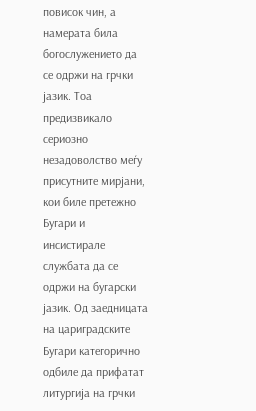повисок чин, а намерата била богослужението да се одржи на грчки јазик. Тоа предизвикало сериозно незадоволство меѓу присутните мирјани, кои биле претежно Бугари и инсистирале службата да се одржи на бугарски јазик. Од заедницата на цариградските Бугари категорично одбиле да прифатат литургија на грчки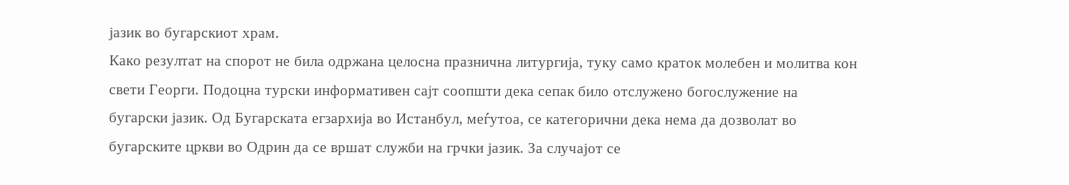јазик во бугарскиот храм.
Како резултат на спорот не била одржана целосна празнична литургија, туку само краток молебен и молитва кон свети Георги. Подоцна турски информативен сајт соопшти дека сепак било отслужено богослужение на бугарски јазик. Од Бугарската егзархија во Истанбул, меѓутоа, се категорични дека нема да дозволат во бугарските цркви во Одрин да се вршат служби на грчки јазик. За случајот се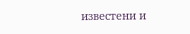известени и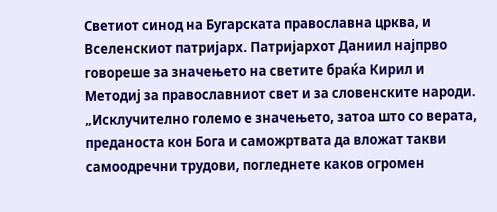Светиот синод на Бугарската православна црква, и Вселенскиот патријарх. Патријархот Даниил најпрво говореше за значењето на светите браќа Кирил и Методиј за православниот свет и за словенските народи.
„Исклучително големо е значењето, затоа што со верата, преданоста кон Бога и саможртвата да вложат такви самоодречни трудови, погледнете каков огромен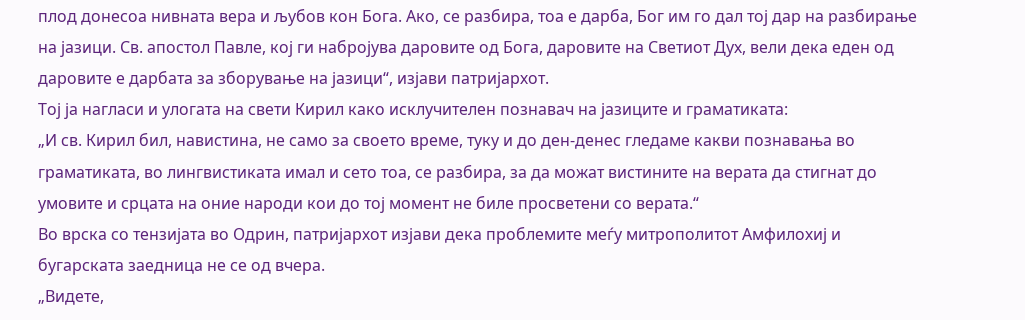плод донесоа нивната вера и љубов кон Бога. Ако, се разбира, тоа е дарба, Бог им го дал тој дар на разбирање на јазици. Св. апостол Павле, кој ги набројува даровите од Бога, даровите на Светиот Дух, вели дека еден од даровите е дарбата за зборување на јазици“, изјави патријархот.
Тој ја нагласи и улогата на свети Кирил како исклучителен познавач на јазиците и граматиката:
„И св. Кирил бил, навистина, не само за своето време, туку и до ден-денес гледаме какви познавања во граматиката, во лингвистиката имал и сето тоа, се разбира, за да можат вистините на верата да стигнат до умовите и срцата на оние народи кои до тој момент не биле просветени со верата.“
Во врска со тензијата во Одрин, патријархот изјави дека проблемите меѓу митрополитот Амфилохиј и бугарската заедница не се од вчера.
„Видете,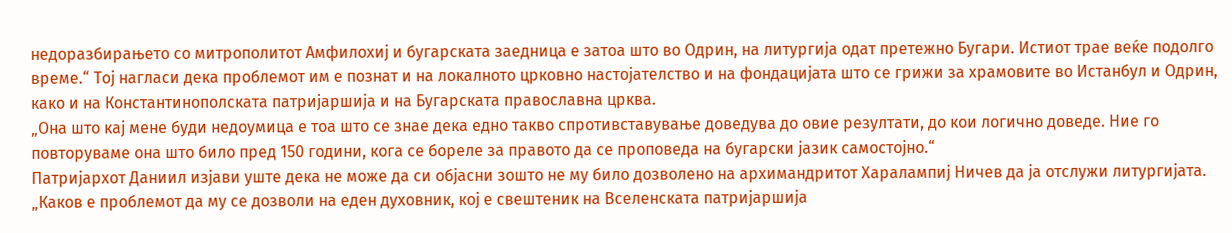недоразбирањето со митрополитот Амфилохиј и бугарската заедница е затоа што во Одрин, на литургија одат претежно Бугари. Истиот трае веќе подолго време.“ Тој нагласи дека проблемот им е познат и на локалното црковно настојателство и на фондацијата што се грижи за храмовите во Истанбул и Одрин, како и на Константинополската патријаршија и на Бугарската православна црква.
„Она што кај мене буди недоумица е тоа што се знае дека едно такво спротивставување доведува до овие резултати, до кои логично доведе. Ние го повторуваме она што било пред 150 години, кога се бореле за правото да се проповеда на бугарски јазик самостојно.“
Патријархот Даниил изјави уште дека не може да си објасни зошто не му било дозволено на архимандритот Харалампиј Ничев да ја отслужи литургијата.
„Каков е проблемот да му се дозволи на еден духовник, кој е свештеник на Вселенската патријаршија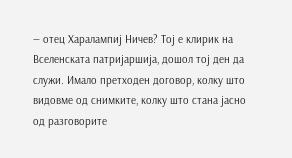— отец Харалампиј Ничев? Тој е клирик на Вселенската патријаршија, дошол тој ден да служи. Имало претходен договор, колку што видовме од снимките, колку што стана јасно од разговорите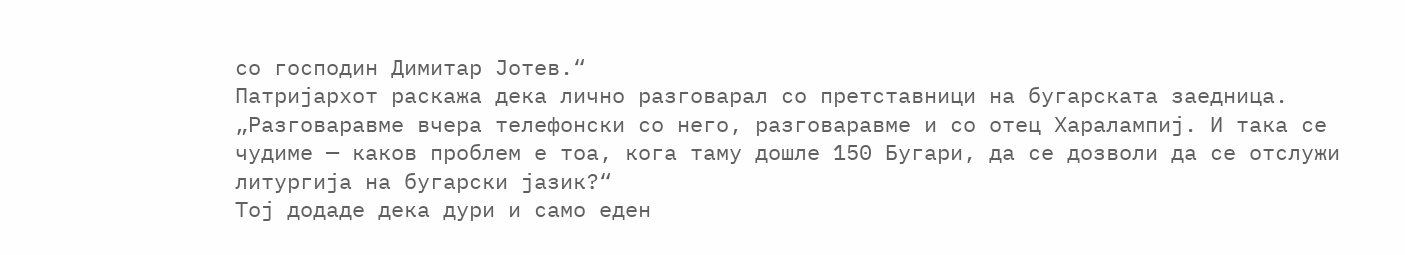со господин Димитар Јотев.“
Патријархот раскажа дека лично разговарал со претставници на бугарската заедница.
„Разговаравме вчера телефонски со него, разговаравме и со отец Харалампиј. И така се чудиме — каков проблем е тоа, кога таму дошле 150 Бугари, да се дозволи да се отслужи литургија на бугарски јазик?“
Тој додаде дека дури и само еден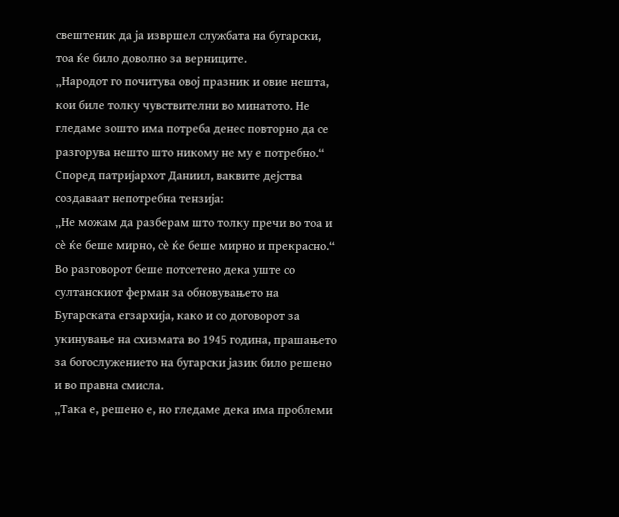свештеник да ја извршел службата на бугарски, тоа ќе било доволно за верниците.
„Народот го почитува овој празник и овие нешта, кои биле толку чувствителни во минатото. Не гледаме зошто има потреба денес повторно да се разгорува нешто што никому не му е потребно.“
Според патријархот Даниил, ваквите дејства создаваат непотребна тензија:
„Не можам да разберам што толку пречи во тоа и сè ќе беше мирно, сè ќе беше мирно и прекрасно.“
Во разговорот беше потсетено дека уште со султанскиот ферман за обновувањето на Бугарската егзархија, како и со договорот за укинување на схизмата во 1945 година, прашањето за богослужението на бугарски јазик било решено и во правна смисла.
„Така е, решено е, но гледаме дека има проблеми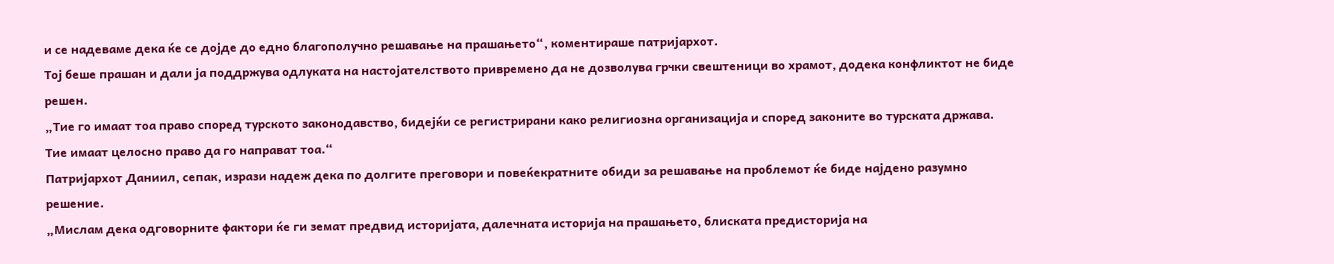и се надеваме дека ќе се дојде до едно благополучно решавање на прашањето“, коментираше патријархот.
Тој беше прашан и дали ја поддржува одлуката на настојателството привремено да не дозволува грчки свештеници во храмот, додека конфликтот не биде решен.
„Тие го имаат тоа право според турското законодавство, бидејќи се регистрирани како религиозна организација и според законите во турската држава. Тие имаат целосно право да го направат тоа.“
Патријархот Даниил, сепак, изрази надеж дека по долгите преговори и повеќекратните обиди за решавање на проблемот ќе биде најдено разумно решение.
„Мислам дека одговорните фактори ќе ги земат предвид историјата, далечната историја на прашањето, блиската предисторија на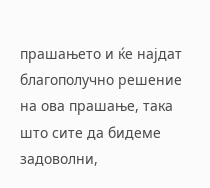прашањето и ќе најдат благополучно решение на ова прашање, така што сите да бидеме задоволни,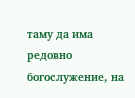таму да има редовно богослужение, на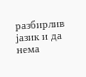разбирлив јазик и да нема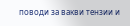поводи за вакви тензии и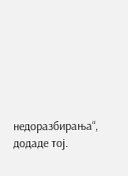недоразбирања“, додаде тој.